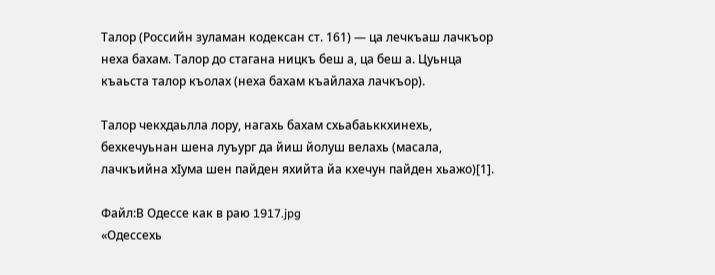Талор (Российн зуламан кодексан ст. 161) — ца лечкъаш лачкъор неха бахам. Талор до стагана ницкъ беш а, ца беш а. Цуьнца къаьста талор къолах (неха бахам къайлаха лачкъор).

Талор чекхдаьлла лору, нагахь бахам схьабаьккхинехь, бехкечуьнан шена луъург да йиш йолуш велахь (масала, лачкъийна хӀума шен пайден яхийта йа кхечун пайден хьажо)[1].

Файл:В Одессе как в раю 1917.jpg
«Одессехь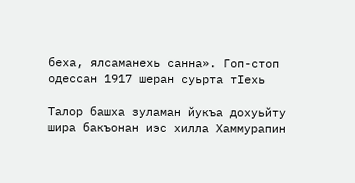беха, ялсаманехь санна». Гоп-стоп одессан 1917 шеран суьрта тӀехь

Талор башха зуламан йукъа дохуьйту шира бакъонан иэс хилла Хаммурапин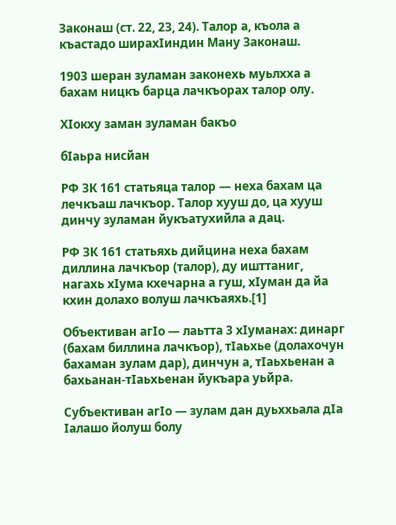Законаш (ст. 22, 23, 24). Талор а, къола а къастадо ширахӀиндин Ману Законаш.

1903 шеран зуламан законехь муьлхха а бахам ницкъ барца лачкъорах талор олу.

ХӀокху заман зуламан бакъо

бӀаьра нисйан

РФ ЗК 161 статьяца талор — неха бахам ца лечкъаш лачкъор. Талор хууш до, ца хууш динчу зуламан йукъатухийла а дац.

РФ ЗК 161 статьяхь дийцина неха бахам диллина лачкъор (талор), ду ишттаниг, нагахь хӀума кхечарна а гуш, хӀуман да йа кхин долахо волуш лачкъаяхь.[1]

Объективан агӀо — лаьтта 3 хӀуманах: динарг (бахам биллина лачкъор), тӀаьхье (долахочун бахаман зулам дар), динчун а, тӀаьхьенан а бахьанан-тӀаьхьенан йукъара уьйра.

Субъективан агӀо — зулам дан дуьххьала дӀа Ӏалашо йолуш болу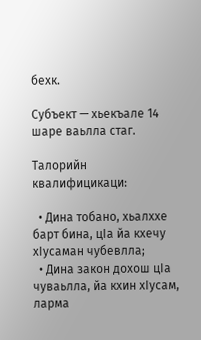бехк.

Субъект — хьекъале 14 шаре ваьлла стаг.

Талорийн квалифицикаци:

  • Дина тобано, хьалххе барт бина, цӀа йа кхечу хӀусаман чубевлла;
  • Дина закон дохош цӀа чуваьлла, йа кхин хӀусам, ларма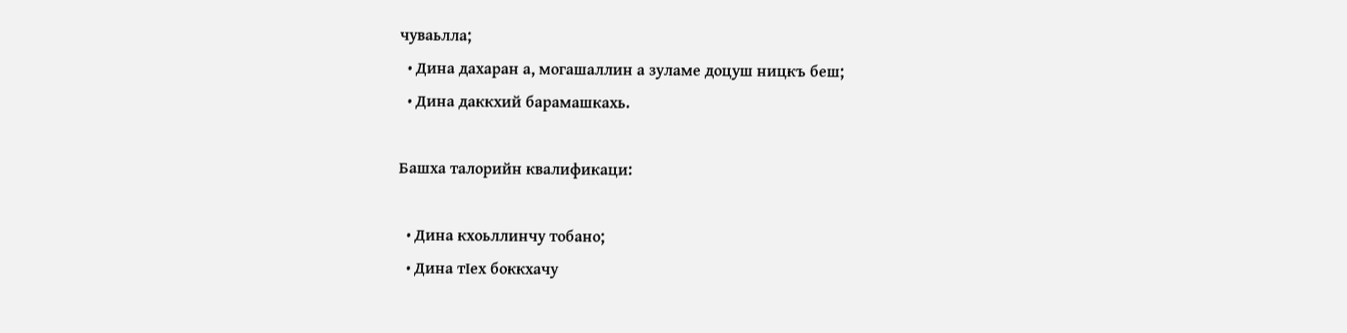чуваьлла;
  • Дина дахаран а, могашаллин а зуламе доцуш ницкъ беш;
  • Дина даккхий барамашкахь.

Башха талорийн квалификаци:

  • Дина кхоьллинчу тобано;
  • Дина тӀех боккхачу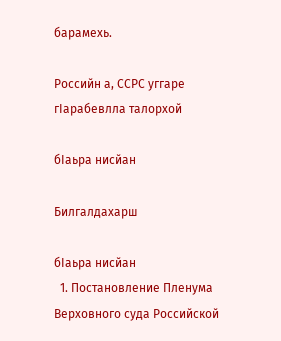барамехь.

Российн а, ССРС уггаре гӀарабевлла талорхой

бӀаьра нисйан

Билгалдахарш

бӀаьра нисйан
  1. Постановление Пленума Верховного суда Российской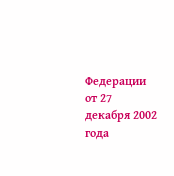Федерации от 27 декабря 2002 года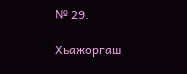№ 29.

Хьажоргаш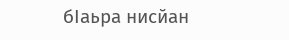бӀаьра нисйан